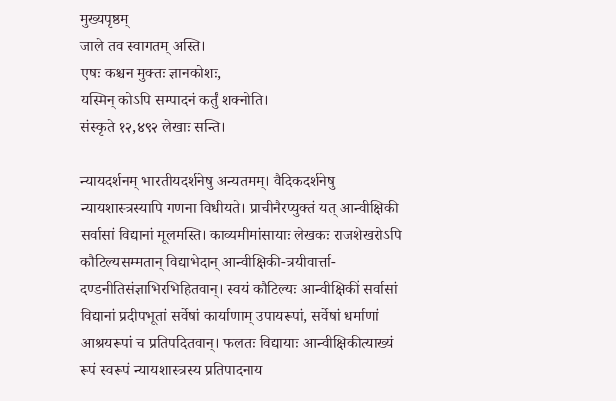मुख्यपृष्ठम्
जाले तव स्वागतम् अस्ति।
एषः कश्चन मुक्तः ज्ञानकोशः,
यस्मिन् कोऽपि सम्पादनं कर्तुं शक्नोति।
संस्कृते १२,४९२ लेखाः सन्ति।

न्यायदर्शनम् भारतीयदर्शनेषु अन्यतमम्। वैदिकदर्शनेषु न्यायशास्त्रस्यापि गणना विधीयते। प्राचीनैरप्युक्तं यत् आन्वीक्षिकी सर्वासां विद्यानां मूलमस्ति। काव्यमीमांसायाः लेखकः राजशेखरोऽपि कौटिल्यसम्मतान् विद्याभेदान् आन्वीक्षिकी-त्रयीवार्त्ता-दण्डनीतिसंज्ञाभिरभिहितवान्। स्वयं कौटिल्यः आन्वीक्षिकीं सर्वासां विद्यानां प्रदीपभूतां सर्वेषां कार्याणाम् उपायरूपां, सर्वेषां धर्माणां आश्रयरूपां च प्रतिपदितवान्। फलतः विद्यायाः आन्वीक्षिकीत्याख्यं रूपं स्वरूपं न्यायशास्त्रस्य प्रतिपादनाय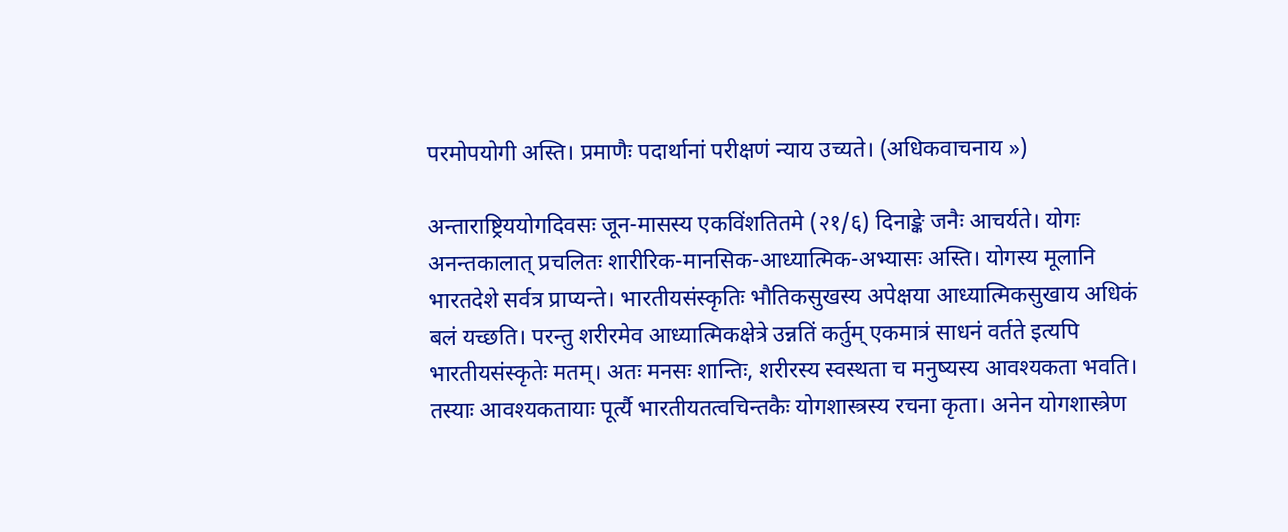परमोपयोगी अस्ति। प्रमाणैः पदार्थानां परीक्षणं न्याय उच्यते। (अधिकवाचनाय »)

अन्ताराष्ट्रिययोगदिवसः जून-मासस्य एकविंशतितमे (२१/६) दिनाङ्के जनैः आचर्यते। योगः अनन्तकालात् प्रचलितः शारीरिक-मानसिक-आध्यात्मिक-अभ्यासः अस्ति। योगस्य मूलानि भारतदेशे सर्वत्र प्राप्यन्ते। भारतीयसंस्कृतिः भौतिकसुखस्य अपेक्षया आध्यात्मिकसुखाय अधिकं बलं यच्छति। परन्तु शरीरमेव आध्यात्मिकक्षेत्रे उन्नतिं कर्तुम् एकमात्रं साधनं वर्तते इत्यपि भारतीयसंस्कृतेः मतम्। अतः मनसः शान्तिः, शरीरस्य स्वस्थता च मनुष्यस्य आवश्यकता भवति। तस्याः आवश्यकतायाः पूर्त्यै भारतीयतत्वचिन्तकैः योगशास्त्रस्य रचना कृता। अनेन योगशास्त्रेण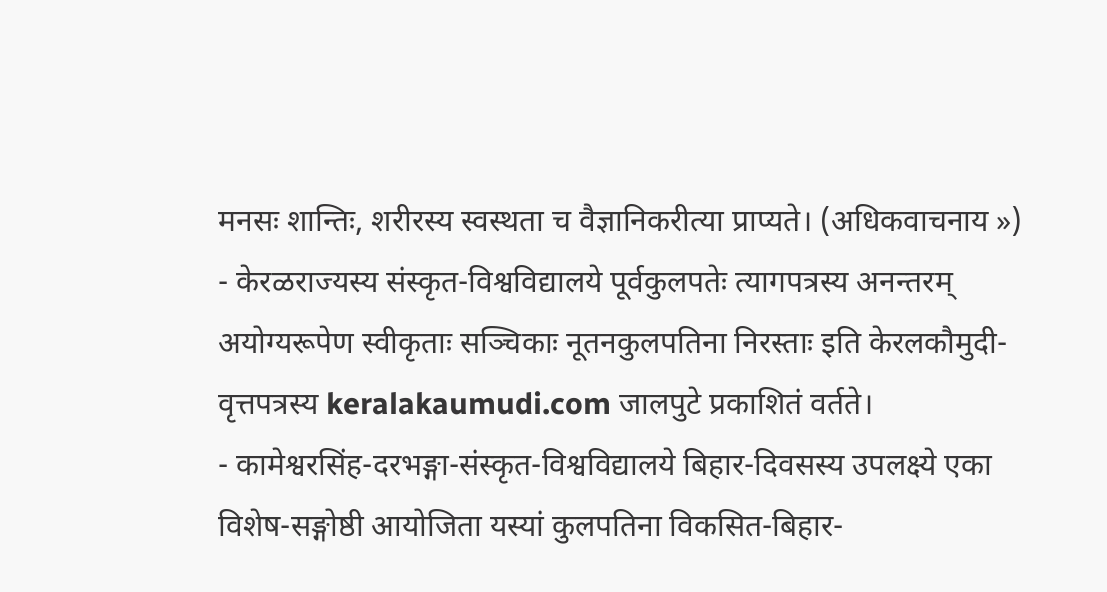मनसः शान्तिः, शरीरस्य स्वस्थता च वैज्ञानिकरीत्या प्राप्यते। (अधिकवाचनाय »)
- केरळराज्यस्य संस्कृत-विश्वविद्यालये पूर्वकुलपतेः त्यागपत्रस्य अनन्तरम् अयोग्यरूपेण स्वीकृताः सञ्चिकाः नूतनकुलपतिना निरस्ताः इति केरलकौमुदी-वृत्तपत्रस्य keralakaumudi.com जालपुटे प्रकाशितं वर्तते।
- कामेश्वरसिंह-दरभङ्गा-संस्कृत-विश्वविद्यालये बिहार-दिवसस्य उपलक्ष्ये एका विशेष-सङ्गोष्ठी आयोजिता यस्यां कुलपतिना विकसित-बिहार-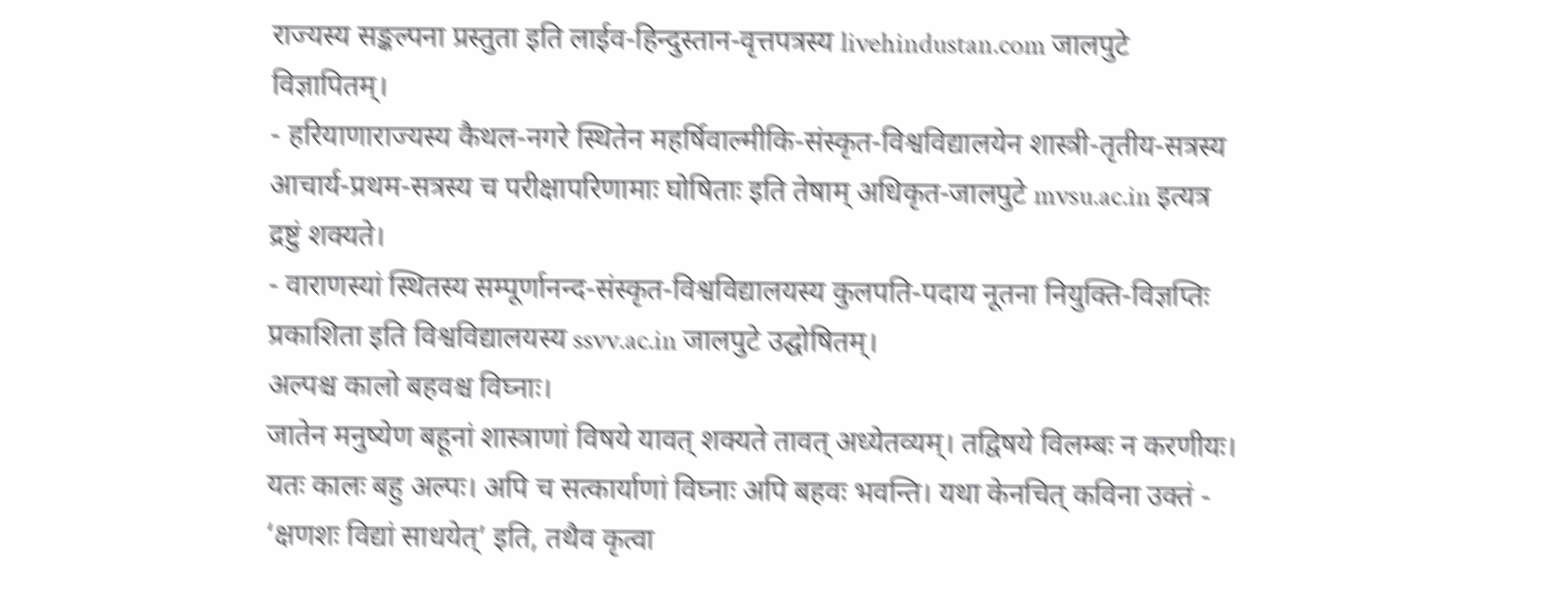राज्यस्य सङ्कल्पना प्रस्तुता इति लाईव-हिन्दुस्तान-वृत्तपत्रस्य livehindustan.com जालपुटे विज्ञापितम्।
- हरियाणाराज्यस्य कैथल-नगरे स्थितेन महर्षिवाल्मीकि-संस्कृत-विश्वविद्यालयेन शास्त्री-तृतीय-सत्रस्य आचार्य-प्रथम-सत्रस्य च परीक्षापरिणामाः घोषिताः इति तेषाम् अधिकृत-जालपुटे mvsu.ac.in इत्यत्र द्रष्टुं शक्यते।
- वाराणस्यां स्थितस्य सम्पूर्णानन्द-संस्कृत-विश्वविद्यालयस्य कुलपति-पदाय नूतना नियुक्ति-विज्ञप्तिः प्रकाशिता इति विश्वविद्यालयस्य ssvv.ac.in जालपुटे उद्घोषितम्।
अल्पश्च कालो बहवश्च विघ्नाः।
जातेन मनुष्येण बहूनां शास्त्राणां विषये यावत् शक्यते तावत् अध्येतव्यम्। तद्विषये विलम्बः न करणीयः। यतः कालः बहु अल्पः। अपि च सत्कार्याणां विघ्नाः अपि बहवः भवन्ति। यथा केनचित् कविना उक्तं - ‘क्षणशः विद्यां साधयेत्’ इति, तथैव कृत्वा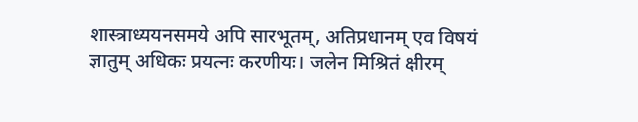शास्त्राध्ययनसमये अपि सारभूतम्, अतिप्रधानम् एव विषयं ज्ञातुम् अधिकः प्रयत्नः करणीयः। जलेन मिश्रितं क्षीरम्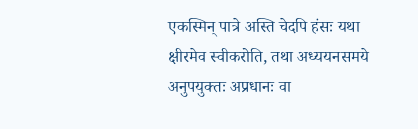एकस्मिन् पात्रे अस्ति चेदपि हंसः यथा क्षीरमेव स्वीकरोति, तथा अध्ययनसमये अनुपयुक्तः अप्रधानः वा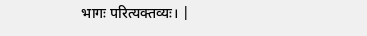भागः परित्यक्तव्यः। |